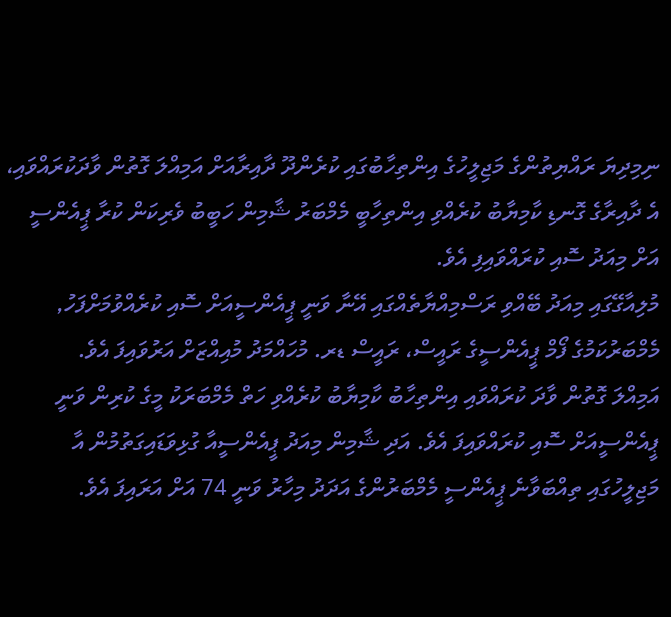ނިމިދިޔަ ރައްޔިތުންގެ މަޖިލީހުގެ އިންތިހާބުގައި ކުރެންދޫ ދާއިރާއަށް އަމިއްލަ ގޮތުން ވާދަކުރައްވައި، އެ ދާއިރާގެ ގޮނޑި ކާމިޔާބު ކުރެއްވި އިންތިހާބީ މެމްބަރު ޝާމިން ހަބީބު ވެރިކަން ކުރާ ޕީއެންސީ އަށް މިއަދު ސޮއި ކުރައްވައިފި އެވެ.
މުލިއާގޭގައި މިއަދު ބޭއްވި ރަސްމިއްޔާތެއްގައި އޭނާ ވަނީ ޕީއެންސީއަށް ސޮއި ކުރެއްވުމަށްފަހު, މެމްބަރުކަމުގެ ފޯމް ޕީއެންސީގެ ރައީސް، ރައީސް ޑރ. މުހައްމަދު މުއިއްޒަށް އަރުވައިފަ އެވެ.
އަމިއްލަ ގޮތުން ވާދަ ކުރައްވައި އިންތިހާބު ކާމިޔާބު ކުރެއްވި ހަތް މެމްބަރަކު މީގެ ކުރިން ވަނީ ޕީއެންސީއަށް ސޮއި ކުރައްވައިފަ އެވެ. އަދި ޝާމިން މިއަދު ޕީއެންސީއާ ގުޅިވަޑައިގަތުމުން އާ މަޖިލީހުގައި ތިއްބަވާނެ ޕީއެންސީ މެމްބަރުންގެ އަދަދު މިހާރު ވަނީ 74 އަށް އަރައިފަ އެވެ.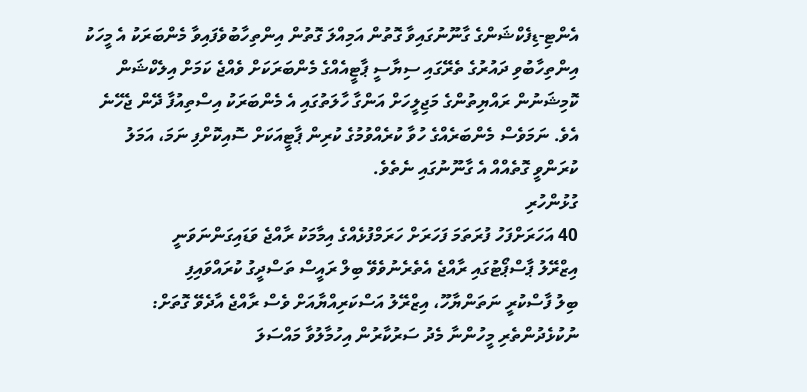އެންޓި-ޑިފެކްޝަންގެ ގާނޫނުގައިވާ ގޮތުން އަމިއްލަ ގޮތުން އިންތިހާބުވެފައިވާ މެންބަރަކު އެ މީހަކު އިންތިހާބުވި ދައުރުގެ ތެރޭގައި ސިޔާސީ ޕާޓީއެއްގެ މެންބަރަކަށް ވެއްޖެ ކަމަށް އިލެކްޝަން ކޮމިޝަނުން ރައްޔިތުންގެ މަޖިލީހަށް އަންގާ ހާލަތުގައި އެ މެންބަރަކު އިސްތިއުފާ ދޭން ޖެހޭނެ އެވެ. ނަމަވެސް މެންބަރެއްގެ ހުވާ ކުރެއްވުމުގެ ކުރިން ޕާޓީއަކަށް ސޮއިކޮށްފި ނަމަ، އަމަލު ކުރަންވީ ގޮތެއްއް އެ ގާނޫނުގައި ނެތެވެ.
ގުޅުންހުރި
40 އަހަރަށްފަހު ފުރަތަމަ ފަހަރަށް ހަރަމްފުޅެއްގެ އިމާމަކު ރާއްޖެ ވަޑައިގަންނަވަނީ
އިޒްރޭލު ޕާސްޕޯޓުގައި ރާއްޖެ އެތެރެނުވެވޭ ބިލް ރައީސް ތަސްދީގު ކުރައްވައިފި
ބިލު ފާސްކުރީ ނަތަންޔާހޫ، އިޒްރޭލު އަސްކަރިއްޔާއަށް ވެސް ރާއްޖެ އާދެވޭ ގޮތަށް:
ނުކުޅެދުންތެރި މީހުންނާ މެދު ސަރުކާރުން އިހުމާލުވާ މައްސަލަ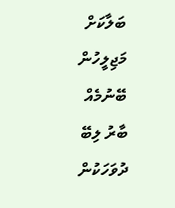ބަލާކަށް މަޖިލީހުން ބޭނުމެއް
ބާރު ލިބޭ ދުވަހަކުން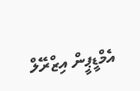އެމްޑީޕީން އިޒްރޭލް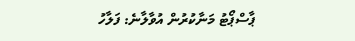ޕާސްޕޯޓު މަނާކުރުން އުވާލާނެ: ފަލާހު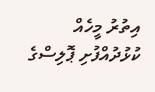އިތުރު މީހެއް ކުޅުދުއްފުށި ޕޮލިސްގެ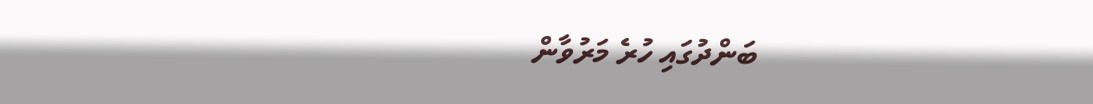ބަންދުގައި ހުރެ މަރުވާން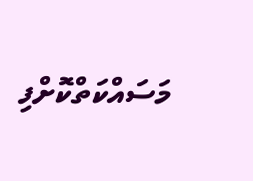މަސައްކަތްކޮށްފި